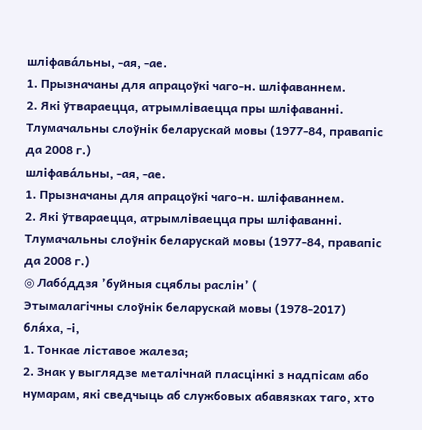шліфава́льны, ‑ая, ‑ае.
1. Прызначаны для апрацоўкі чаго‑н. шліфаваннем.
2. Які ўтвараецца, атрымліваецца пры шліфаванні.
Тлумачальны слоўнік беларускай мовы (1977-84, правапіс да 2008 г.)
шліфава́льны, ‑ая, ‑ае.
1. Прызначаны для апрацоўкі чаго‑н. шліфаваннем.
2. Які ўтвараецца, атрымліваецца пры шліфаванні.
Тлумачальны слоўнік беларускай мовы (1977-84, правапіс да 2008 г.)
◎ Лабо́ддзя ’буйныя сцяблы раслін’ (
Этымалагічны слоўнік беларускай мовы (1978-2017)
бля́ха, ‑і,
1. Тонкае ліставое жалеза;
2. Знак у выглядзе металічнай пласцінкі з надпісам або нумарам, які сведчыць аб службовых абавязках таго, хто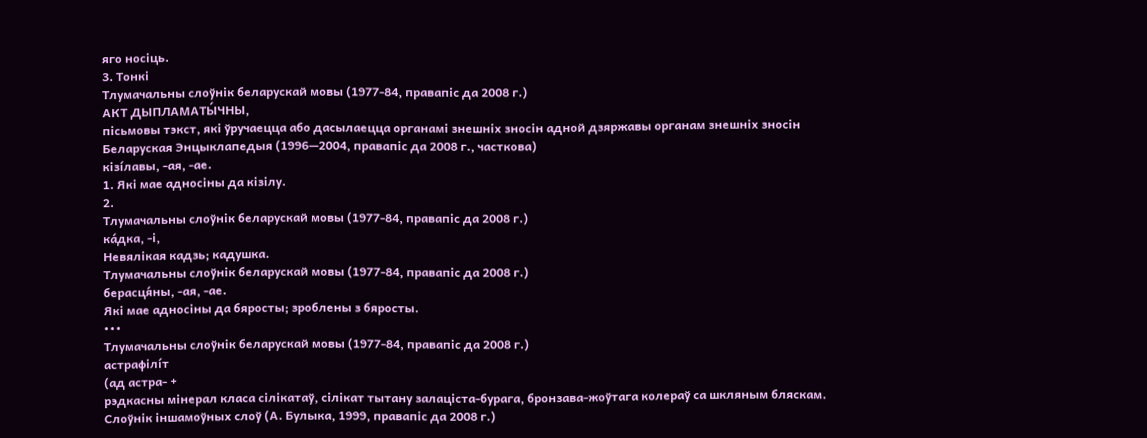яго носіць.
3. Тонкі
Тлумачальны слоўнік беларускай мовы (1977-84, правапіс да 2008 г.)
АКТ ДЫПЛАМАТЫ́ЧНЫ,
пісьмовы тэкст, які ўручаецца або дасылаецца органамі знешніх зносін адной дзяржавы органам знешніх зносін
Беларуская Энцыклапедыя (1996—2004, правапіс да 2008 г., часткова)
кізі́лавы, ‑ая, ‑ае.
1. Які мае адносіны да кізілу.
2.
Тлумачальны слоўнік беларускай мовы (1977-84, правапіс да 2008 г.)
ка́дка, ‑і,
Невялікая кадзь; кадушка.
Тлумачальны слоўнік беларускай мовы (1977-84, правапіс да 2008 г.)
берасця́ны, ‑ая, ‑ае.
Які мае адносіны да бяросты; зроблены з бяросты.
•••
Тлумачальны слоўнік беларускай мовы (1977-84, правапіс да 2008 г.)
астрафілі́т
(ад астра- +
рэдкасны мінерал класа сілікатаў, сілікат тытану залаціста-бурага, бронзава-жоўтага колераў са шкляным бляскам.
Слоўнік іншамоўных слоў (А. Булыка, 1999, правапіс да 2008 г.)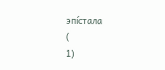эпі́стала
(
1)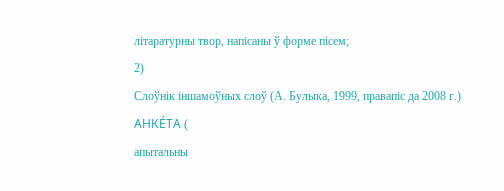літаратурны твор, напісаны ў форме пісем;
2)
Слоўнік іншамоўных слоў (А. Булыка, 1999, правапіс да 2008 г.)
АНКЕ́ТА (
апытальны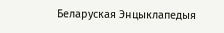Беларуская Энцыклапедыя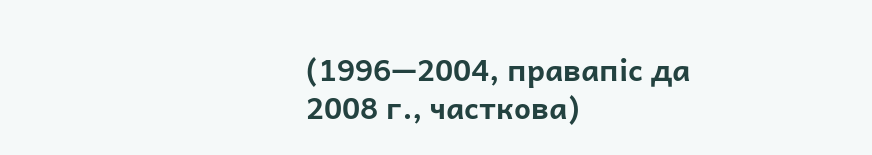(1996—2004, правапіс да 2008 г., часткова)